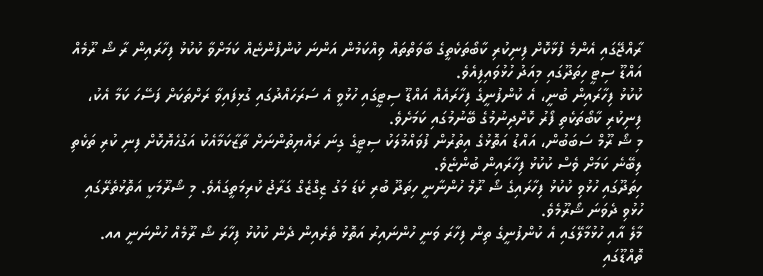ރާއްޖޭގައި އެންމެ ފުޅާކޮށް ފިނިކުރި ކާބޯތަކެތީގެ ބާވަތްތައް ވިއްކަމުން އަންނަ ކުންފުންޏެއް ކަމަށްވާ ކުކުޅު ފިހާރައިން ރާ ޝޯ ރޫމެއް އައްޑޫ ސިޓީ ހިތަދޫގައި މިއަދު ހުޅުވައިފިއެވެ.
ކުކުޅު ފިހާރައިން ބުނީ، އެ ކުންފުނީގެ ފިހާރައެއް އައްޑޫ ސިޓީގައި ހުޅުވީ އެ ސަރަހައްދުގައި ގުޅިފައިވާ ރަށްތަކަށް ފަސޭހަ ކަމާ އެކު، ފިނިކުރި ކާބޯތަކެތި ފޯރު ކޮށްދިނުމުގެ ބޭނުމުގައި ކަމަށެވެ.
މި ޝޯ ރޫމް ސަބަބުން، އައްޑު އަތޮޅުގެ އިތުރުން ފުވައްމުލަކު ސިޓީގެ ގިނަ ރައްޔިތުންނަށް ތާޒާކަމާއެކު އަގުހެޔޮކޮށް ފިނި ކުރި ތަކެތި ލިބޭނެ ކަމަށް ވެސް ކުކުޅު ފިހާރައިން ބުންޏެވެ.
ހިތަދޫގައި ހުޅުވި ކުކުޅު ފިހާރައިގެ ޝޯ ރޫމް ހުންނާނީ ހިތަދޫ ބުރި ކެޑަ މަގު ޒިގްޒެގް ގަރާޖު ކުރިމަތީގައެވެ. މި ޝޯރޫމަކީ އަތޮޅުތެރޭގައި ހުޅުވި ދެވަނަ ޝޯރޫމެވެ.
މާލެ އާއި ހުޅުމާލޭގައި އެ ކުންފުނީގެ ތިން ފިހާރަ ވަނީ ހުންނައިރު އަތޮޅު ތެރެއިން ދެން ކުކުޅު ފިހާރަ ޝޯ ރޫމެއް ހުންނަނީ އއ. ތޮއްޑޫގައި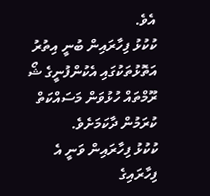އެވެ.
ކުކުޅު ފިހާރައިން ބުނީ އިތުރު އަތޮޅުތަކުގައި އެކުންފުނީގެ ޝޯ ރޫމްތައް ހުޅުވަން މަސައްކަތް ކުރަމުން ދާކަމަށެވެ.
ކުކުޅު ފިހާރައިން ވަނީ އެ ފިހާރައިގެ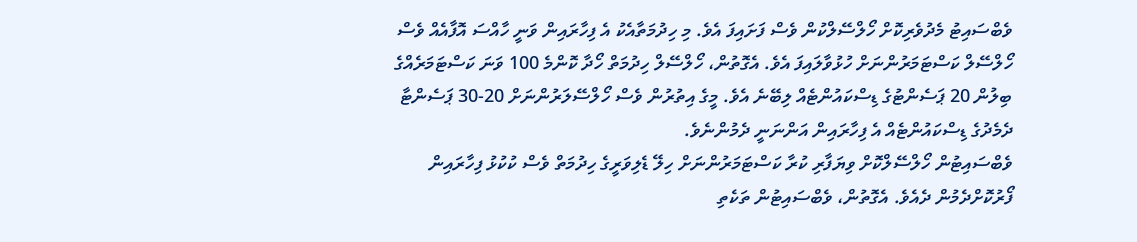ވެބްސައިޓު މެދުވެރިކޮށް ހޯލްސޭލްކުން ވެސް ފަށައިފަ އެވެ. މި ހިދުމަތާއެކު އެ ފިހާރައިން ވަނީ ހާއްސަ އޮފާއެއް ވެސް ހޯލްސޭލް ކަސްޓަމަރުންނަށް ހުޅުވާލައިފަ އެވެ. އެގޮތުން، ހޯލްސޭލް ހިދުމަތް ހޯދާ ކޮންމެ 100 ވަނަ ކަސްޓަމަރެއްގެ ބިލުން 20 ޕަސެންޓުގެ ޑިސްކައުންޓެއް ލިބޭނެ އެވެ. މީގެ އިތުރުން ވެސް ހޯލްސޭލަރުންނަށް 20-30 ޕަސެންޓާ ދެމެދުގެ ޑިސްކައުންޓެއް އެ ފިހާރައިން އަންނަނީ ދެމުންނެވެ.
ވެބްސައިޓުން ހޯލްސޭލްކޮށް ވިޔަފާރި ކުރާ ކަސްޓަމަރުންނަށް ހިލޭ ޑެލިވަރީގެ ހިދުމަތް ވެސް ކުކުޅު ފިހާރައިން ފޯރުކޮށްދެމުން ދެއެވެ. އެގޮތުން، ވެބްސައިޓުން ތަކެތި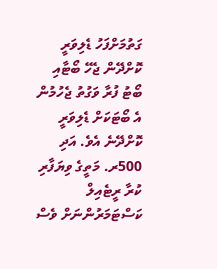ގަތުމަށްފަހު ޑެލިވަރީ ކޮށްދޭން ޖެހޭ ބޯޓާއި ބޯޓު ފުރާ ވަގުތު ޖެހުމުން އެ ބޯޓަކަށް ޑެލިވަރީ ކޮށްދޭނެ އެވެ. އަދި 500ރ. މަތީގެ ވިޔަފާރި ކުރާ ރީޓެއިލް ކަސްޓަމަރުންނަށް ވެސް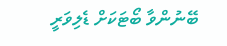ބޭނުންވާ ބޯޓަކަށް ޑެލިވަރީ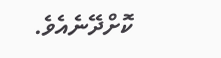ކޮށްދޭނެއެވެ.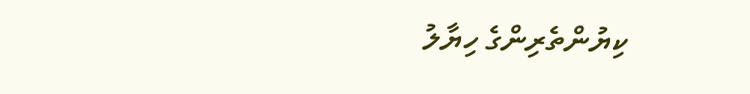ކިޔުންތެރިންގެ ހިޔާލު